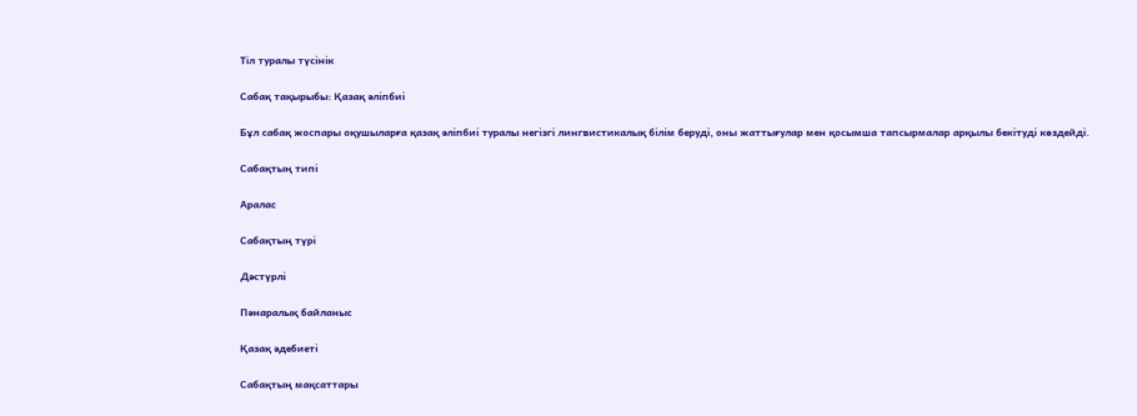Тіл туралы түсінік

Сабақ тақырыбы: Қазақ әліпбиі

Бұл сабақ жоспары оқушыларға қазақ әліпбиі туралы негізгі лингвистикалық білім беруді, оны жаттығулар мен қосымша тапсырмалар арқылы бекітуді көздейді.

Сабақтың типі

Аралас

Сабақтың түрі

Дәстүрлі

Пәнаралық байланыс

Қазақ әдебиеті

Сабақтың мақсаттары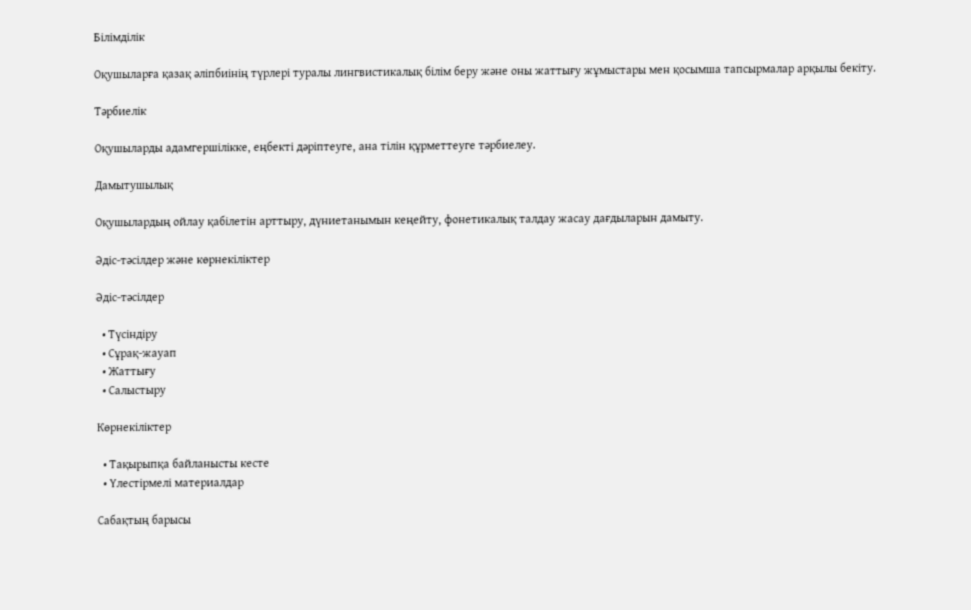Білімділік

Оқушыларға қазақ әліпбиінің түрлері туралы лингвистикалық білім беру және оны жаттығу жұмыстары мен қосымша тапсырмалар арқылы бекіту.

Тәрбиелік

Оқушыларды адамгершілікке, еңбекті дәріптеуге, ана тілін құрметтеуге тәрбиелеу.

Дамытушылық

Оқушылардың ойлау қабілетін арттыру, дүниетанымын кеңейту, фонетикалық талдау жасау дағдыларын дамыту.

Әдіс-тәсілдер және көрнекіліктер

Әдіс-тәсілдер

  • Түсіндіру
  • Сұрақ-жауап
  • Жаттығу
  • Салыстыру

Көрнекіліктер

  • Тақырыпқа байланысты кесте
  • Үлестірмелі материалдар

Сабақтың барысы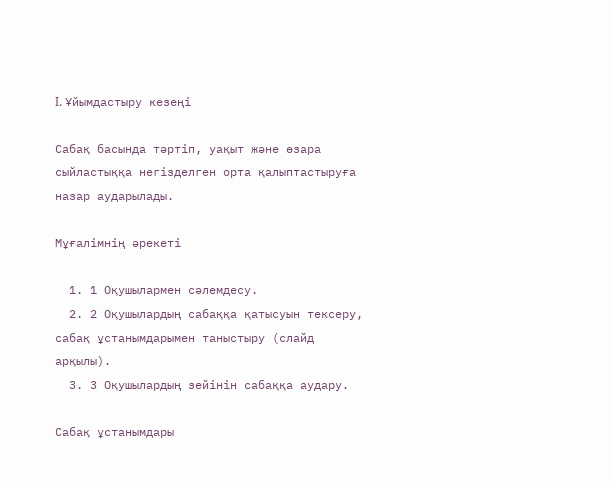I. Ұйымдастыру кезеңі

Сабақ басында тәртіп, уақыт және өзара сыйластыққа негізделген орта қалыптастыруға назар аударылады.

Мұғалімнің әрекеті

  1. 1 Оқушылармен сәлемдесу.
  2. 2 Оқушылардың сабаққа қатысуын тексеру, сабақ ұстанымдарымен таныстыру (слайд арқылы).
  3. 3 Оқушылардың зейінін сабаққа аудару.

Сабақ ұстанымдары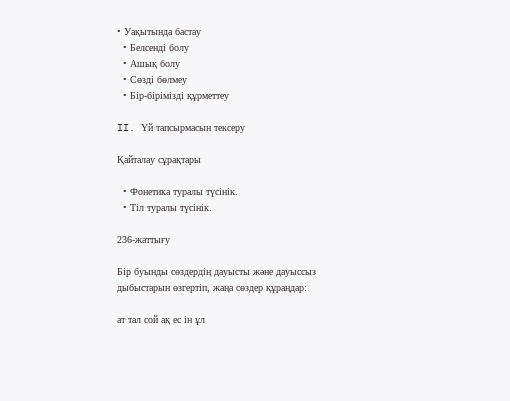• Уақытында бастау
  • Белсенді болу
  • Ашық болу
  • Сөзді бөлмеу
  • Бір-бірімізді құрметтеу

II. Үй тапсырмасын тексеру

Қайталау сұрақтары

  • Фонетика туралы түсінік.
  • Тіл туралы түсінік.

236-жаттығу

Бір буынды сөздердің дауысты және дауыссыз дыбыстарын өзгертіп, жаңа сөздер құраңдар:

ат тал сой ақ ес ін ұл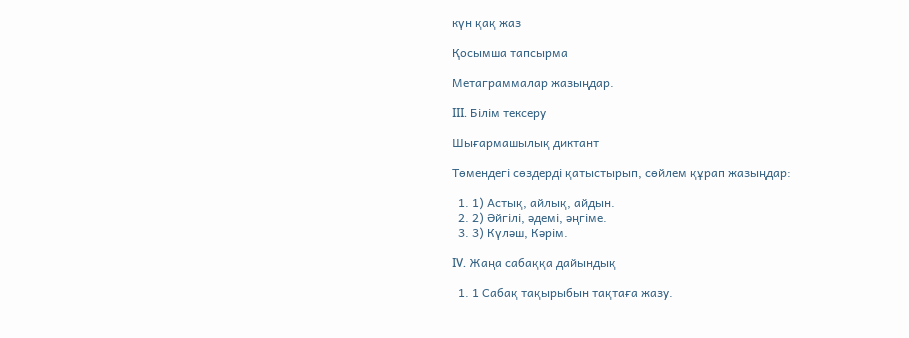күн қақ жаз

Қосымша тапсырма

Метаграммалар жазыңдар.

III. Білім тексеру

Шығармашылық диктант

Төмендегі сөздерді қатыстырып, сөйлем құрап жазыңдар:

  1. 1) Астық, айлық, айдын.
  2. 2) Әйгілі, әдемі, әңгіме.
  3. 3) Күләш, Кәрім.

IV. Жаңа сабаққа дайындық

  1. 1 Сабақ тақырыбын тақтаға жазу.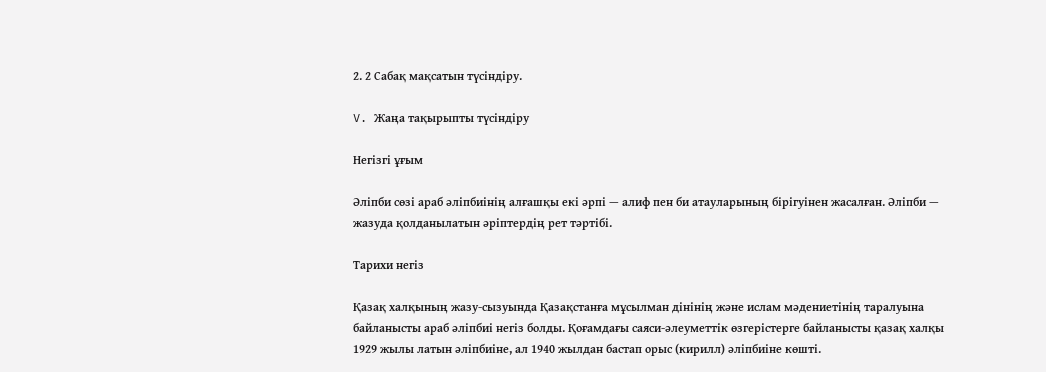2. 2 Сабақ мақсатын түсіндіру.

V. Жаңа тақырыпты түсіндіру

Негізгі ұғым

Әліпби сөзі араб әліпбиінің алғашқы екі әрпі — алиф пен би атауларының бірігуінен жасалған. Әліпби — жазуда қолданылатын әріптердің рет тәртібі.

Тарихи негіз

Қазақ халқының жазу-сызуында Қазақстанға мұсылман дінінің және ислам мәдениетінің таралуына байланысты араб әліпбиі негіз болды. Қоғамдағы саяси-әлеуметтік өзгерістерге байланысты қазақ халқы 1929 жылы латын әліпбиіне, ал 1940 жылдан бастап орыс (кирилл) әліпбиіне көшті.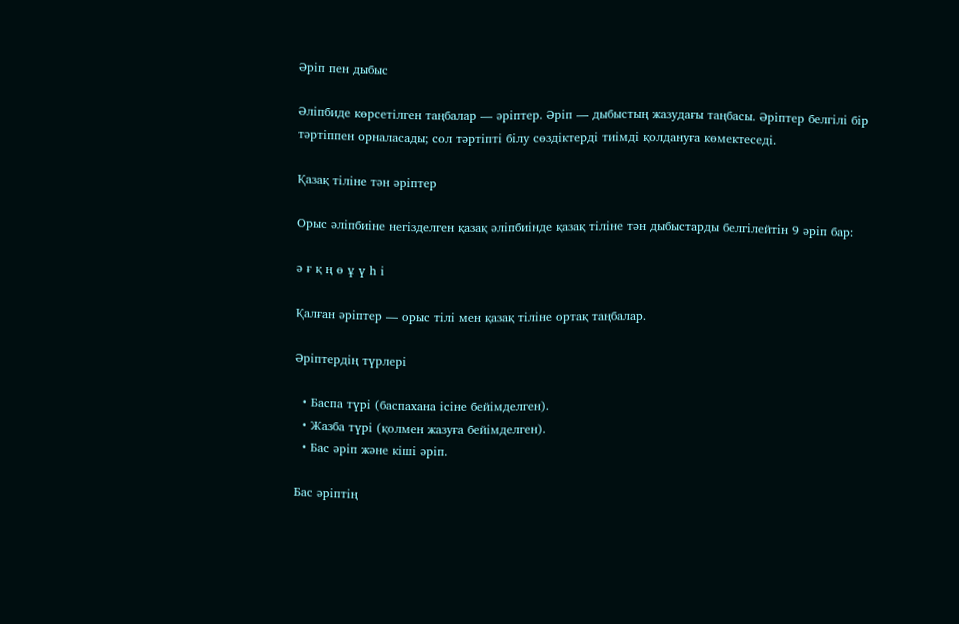Әріп пен дыбыс

Әліпбиде көрсетілген таңбалар — әріптер. Әріп — дыбыстың жазудағы таңбасы. Әріптер белгілі бір тәртіппен орналасады; сол тәртіпті білу сөздіктерді тиімді қолдануға көмектеседі.

Қазақ тіліне тән әріптер

Орыс әліпбиіне негізделген қазақ әліпбиінде қазақ тіліне тән дыбыстарды белгілейтін 9 әріп бар:

ә ғ қ ң ө ұ ү һ і

Қалған әріптер — орыс тілі мен қазақ тіліне ортақ таңбалар.

Әріптердің түрлері

  • Баспа түрі (баспахана ісіне бейімделген).
  • Жазба түрі (қолмен жазуға бейімделген).
  • Бас әріп және кіші әріп.

Бас әріптің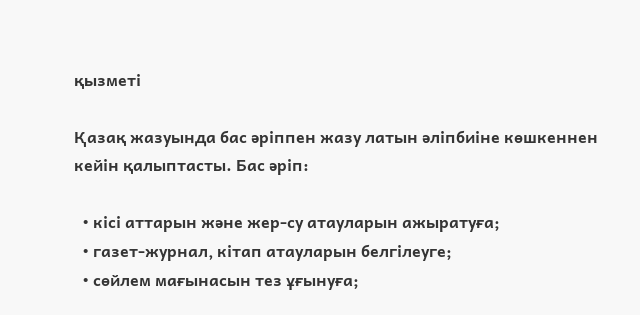қызметі

Қазақ жазуында бас әріппен жазу латын әліпбиіне көшкеннен кейін қалыптасты. Бас әріп:

  • кісі аттарын және жер-су атауларын ажыратуға;
  • газет-журнал, кітап атауларын белгілеуге;
  • сөйлем мағынасын тез ұғынуға;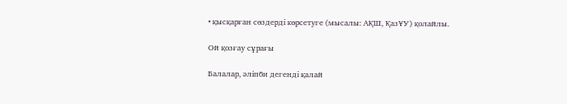• қысқарған сөздерді көрсетуге (мысалы: АҚШ, ҚазҰУ) қолайлы.

Ой қозғау сұрағы

Балалар, әліпби дегенді қалай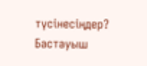түсінесіңдер? Бастауыш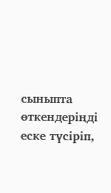сыныпта өткендеріңді еске түсіріп,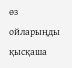өз ойларыңды қысқаша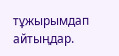тұжырымдап айтыңдар.